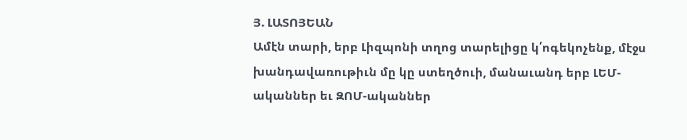Յ. ԼԱՏՈՅԵԱՆ
Ամէն տարի, երբ Լիզպոնի տղոց տարելիցը կ՛ոգեկոչենք, մէջս խանդավառութիւն մը կը ստեղծուի, մանաւանդ երբ ԼԵՄ-ականներ եւ ԶՈՄ-ականներ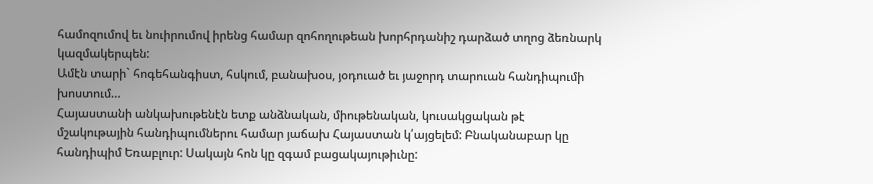համոզումով եւ նուիրումով իրենց համար զոհողութեան խորհրդանիշ դարձած տղոց ձեռնարկ կազմակերպեն:
Ամէն տարի` հոգեհանգիստ, հսկում, բանախօս, յօդուած եւ յաջորդ տարուան հանդիպումի խոստում…
Հայաստանի անկախութենէն ետք անձնական, միութենական, կուսակցական թէ մշակութային հանդիպումներու համար յաճախ Հայաստան կ՛այցելեմ: Բնականաբար կը հանդիպիմ Եռաբլուր: Սակայն հոն կը զգամ բացակայութիւնը: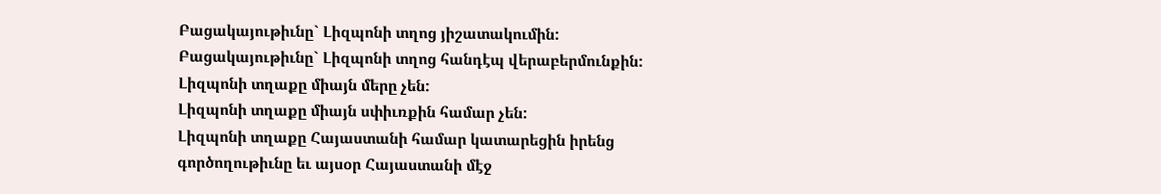Բացակայութիւնը` Լիզպոնի տղոց յիշատակումին:
Բացակայութիւնը` Լիզպոնի տղոց հանդէպ վերաբերմունքին:
Լիզպոնի տղաքը միայն մերը չեն:
Լիզպոնի տղաքը միայն սփիւռքին համար չեն:
Լիզպոնի տղաքը Հայաստանի համար կատարեցին իրենց գործողութիւնը եւ այսօր Հայաստանի մէջ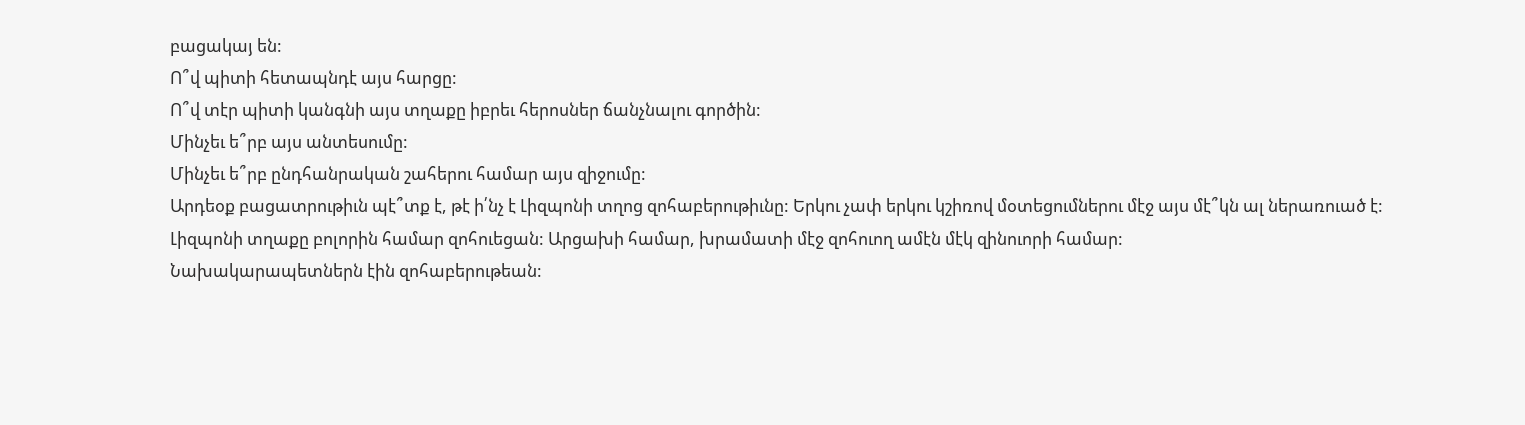բացակայ են:
Ո՞վ պիտի հետապնդէ այս հարցը:
Ո՞վ տէր պիտի կանգնի այս տղաքը իբրեւ հերոսներ ճանչնալու գործին:
Մինչեւ ե՞րբ այս անտեսումը:
Մինչեւ ե՞րբ ընդհանրական շահերու համար այս զիջումը:
Արդեօք բացատրութիւն պէ՞տք է, թէ ի՛նչ է Լիզպոնի տղոց զոհաբերութիւնը: Երկու չափ երկու կշիռով մօտեցումներու մէջ այս մէ՞կն ալ ներառուած է:
Լիզպոնի տղաքը բոլորին համար զոհուեցան: Արցախի համար, խրամատի մէջ զոհուող ամէն մէկ զինուորի համար:
Նախակարապետներն էին զոհաբերութեան: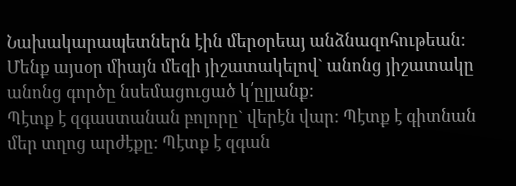Նախակարապետներն էին մերօրեայ անձնազոհութեան:
Մենք այսօր միայն մեզի յիշատակելով` անոնց յիշատակը անոնց գործը նսեմացուցած կ՛ըլլանք:
Պէտք է զգաստանան բոլորը` վերէն վար: Պէտք է գիտնան մեր տղոց արժէքը: Պէտք է զգան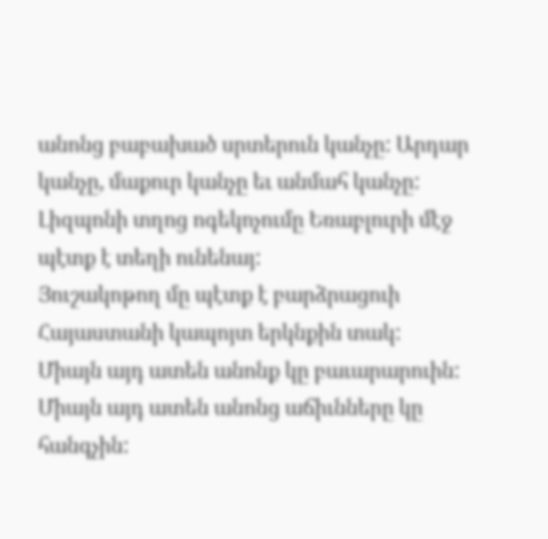անոնց բաբախած սրտերուն կանչը: Արդար կանչը, մաքուր կանչը եւ անմահ կանչը:
Լիզպոնի տղոց ոգեկոչումը Եռաբլուրի մէջ պէտք է տեղի ունենայ:
Յուշակոթող մը պէտք է բարձրացուի Հայաստանի կապոյտ երկնքին տակ:
Միայն այդ ատեն անոնք կը բաւարարուին:
Միայն այդ ատեն անոնց աճիւնները կը հանգչին: